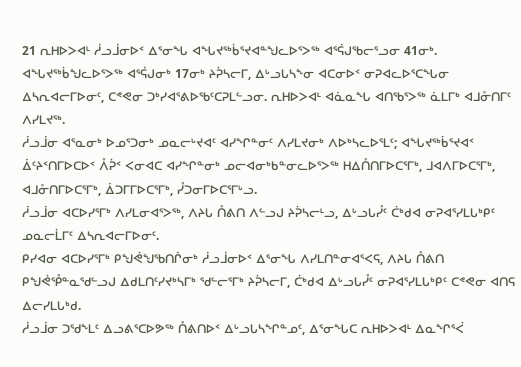21 ᕆᕼᐅᐳᐊᒻ ᓲᓗᒨᓂᐅᑉ ᐃᕐᓂᖓ ᐊᖓᔪᖅᑳᕐᔪᐊᓐᖑᓚᐅᕐᐳᖅ ᐊᕐᕌᒍᖃᓕᕐᓗᓂ 41ᓂᒃ. ᐊᖓᔪᖅᑳᖑᓚᐅᕐᐳᖅ ᐊᕐᕌᒍᓂᒃ 17ᓂᒃ ᔨᕉᓴᓕᒥ, ᐃᒡᓗᒐᓴᖕᓂ ᐊᑕᓂᐅᑉ ᓂᕈᐊᓚᐅᕐᑕᖓᓂ ᐃᓴᕆᐊᓕᒥᐅᓂᑦ, ᑕᕝᕙᓂ ᑐᒃᓯᐊᕐᕕᐅᖃᑦᑕᕈᒪᓪᓗᓂ. ᕆᕼᐅᐳᐊᒻ ᐊᓈᓇᖓ ᐊᑎᖃᕐᐳᖅ ᓈᒪᒥᒃ ᐊᒧᓁᑎᒥᑦ ᐱᓯᒪᔪᖅ.
ᓲᓗᒨᓂ ᐊᕐᓇᓂᒃ ᐅᓄᕐᑐᓂᒃ ᓄᓇᓕᒡᔪᐊᑦ ᐊᓯᖏᓐᓂᑦ ᐱᓯᒪᔪᓂᒃ ᐱᐅᒃᓴᓚᐅᕐᒪᑦ; ᐊᖓᔪᖅᑳᕐᔪᐊᑉ ᐄᑦᔨᑉᑎᒥᐅᑕᐅᑉ ᐰᕉᑉ ᐸᓂᐊᑕ ᐊᓯᖏᓐᓂᒃ ᓄᓕᐊᓂᒃᑲᓐᓂᓚᐅᕐᐳᖅ ᕼᐃᑍᑎᒥᐅᑕᕐᒥᒃ, ᒧᐊᐱᒥᐅᑕᕐᒥᒃ, ᐊᒧᓁᑎᒥᐅᑕᕐᒥᒃ, ᐄᑐᒥᒥᐅᑕᕐᒥᒃ, ᓮᑐᓂᒥᐅᑕᕐᒥᒡᓗ.
ᓲᓗᒨᓂ ᐊᑕᐅᓯᕐᒥᒃ ᐱᓯᒪᓂᐊᕐᐳᖅ, ᐱᔨᒐ ᑍᕕᑎ ᐱᓪᓗᒍ ᔨᕉᓴᓕᒻᓗ, ᐃᒡᓗᒐᓮᑦ ᑖᒃᑯᐊ ᓂᕈᐊᕐᓯᒪᒐᒃᑭᑦ ᓄᓇᓕᒫᒥᑦ ᐃᓴᕆᐊᓕᒥᐅᓂᑦ.
ᑭᓯᐊᓂ ᐊᑕᐅᓯᕐᒥᒃ ᑭᖑᕚᖑᖃᑎᒌᓂᒃ ᓲᓗᒨᓂᐅᑉ ᐃᕐᓂᖓ ᐱᓯᒪᑎᓐᓂᐊᕐᐸᕋ, ᐱᔨᒐ ᑍᕕᑎ ᑭᖑᕚᕾᓐᓇᖁᓪᓗᒍ ᐃᑯᒪᑎᑦᓯᔪᒃᓴᒥᒃ ᖁᓪᓕᕐᒥᒃ ᔨᕉᓴᓕᒥ, ᑖᒃᑯᐊ ᐃᒡᓗᒐᓮᑦ ᓂᕈᐊᕐᓯᒪᒐᒃᑭᑦ ᑕᕝᕙᓂ ᐊᑎᕋ ᐃᓕᓯᒪᒐᒃᑯ.
ᓲᓗᒨᓂ ᑐᖁᖕᒪᑦ ᐃᓗᕕᕐᑕᐅᕗᖅ ᑍᕕᑎᐅᑉ ᐃᒡᓗᒐᓴᖏᓐᓄᑦ, ᐃᕐᓂᖓᑕ ᕆᕼᐅᐳᐊᒻ ᐃᓇᖏᕐᐹ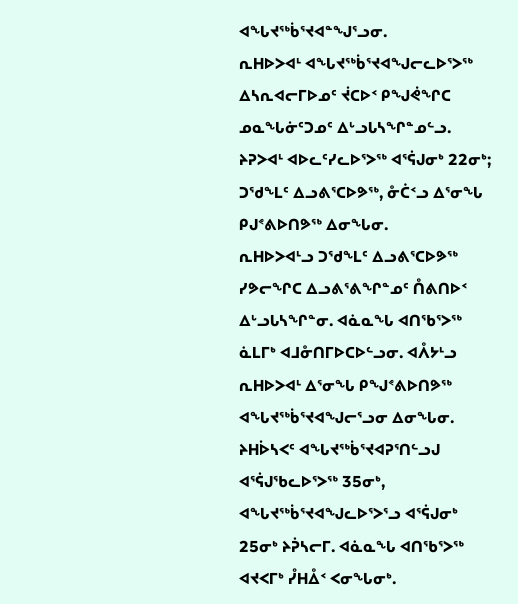ᐊᖓᔪᖅᑳᕐᔪᐊᓐᖑᕐᓗᓂ.
ᕆᕼᐅᐳᐊᒻ ᐊᖓᔪᖅᑳᕐᔪᐊᖑᓕᓚᐅᕐᐳᖅ ᐃᓴᕆᐊᓕᒥᐅᓄᑦ ᔫᑕᐅᑉ ᑭᖑᕚᖏᑕ ᓄᓇᖓᓃᑦᑐᓄᑦ ᐃᒡᓗᒐᓴᖏᓐᓄᓪᓗ.
ᔨᕈᐳᐊᒻ ᐊᐅᓚᑦᓯᓚᐅᕐᐳᖅ ᐊᕐᕌᒍᓂᒃ 22ᓂᒃ; ᑐᖁᖕᒪᑦ ᐃᓗᕕᕐᑕᐅᕗᖅ, ᓁᑖᑉᓗ ᐃᕐᓂᖓ ᑭᒍᕝᕕᐅᑎᕗᖅ ᐃᓂᖓᓂ.
ᕆᕼᐅᐳᐊᒻᓗ ᑐᖁᖕᒪᑦ ᐃᓗᕕᕐᑕᐅᕗᖅ ᓯᕗᓕᖏᑕ ᐃᓗᕕᕐᕕᖏᓐᓄᑦ ᑍᕕᑎᐅᑉ ᐃᒡᓗᒐᓴᖏᓐᓂ. ᐊᓈᓇᖓ ᐊᑎᖃᕐᐳᖅ ᓈᒪᒥᒃ ᐊᒧᓁᑎᒥᐅᑕᐅᓪᓗᓂ. ᐊᐰᔭᒻᓗ ᕆᕼᐅᐳᐊᒻ ᐃᕐᓂᖓ ᑭᖑᕝᕕᐅᑎᕗᖅ ᐊᖓᔪᖅᑳᕐᔪᐊᖑᓕᕐᓗᓂ ᐃᓂᖓᓂ.
ᔨᕼᐆᓴᐸᑦ ᐊᖓᔪᖅᑳᕐᔪᐊᕈᕐᑎᓪᓗᒍ ᐊᕐᕌᒍᖃᓚᐅᕐᐳᖅ 35ᓂᒃ, ᐊᖓᔪᖅᑳᕐᔪᐊᖑᓚᐅᕐᐳᕐᓗ ᐊᕐᕌᒍᓂᒃ 25ᓂᒃ ᔨᕉᓴᓕᒥ. ᐊᓈᓇᖓ ᐊᑎᖃᕐᐳᖅ ᐊᔪᐸᒥᒃ ᓮᕼᐂᑉ ᐸᓂᖓᓂᒃ.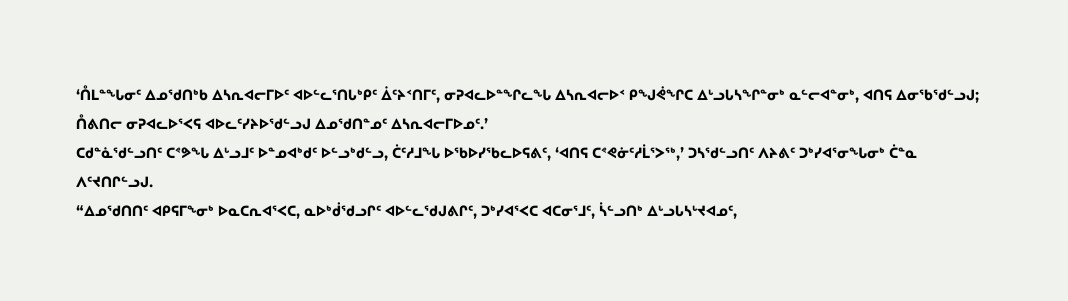‘ᑍᒪᓐᖓᓂᑦ ᐃᓄᖁᑎᒃᑲ ᐃᓴᕆᐊᓕᒥᐅᑦ ᐊᐅᓪᓚᕐᑎᒐᒃᑭᑦ ᐄᑦᔨᑉᑎᒥᑦ, ᓂᕈᐊᓚᐅᓐᖏᓚᖓ ᐃᓴᕆᐊᓕᐅᑉ ᑭᖑᕚᖏᑕ ᐃᒡᓗᒐᓴᖏᓐᓂᒃ ᓇᓪᓕᐊᓐᓂᒃ, ᐊᑎᕋ ᐃᓂᖃᖁᓪᓗᒍ; ᑍᕕᑎᓕ ᓂᕈᐊᓚᐅᕐᐸᕋ ᐊᐅᓚᑦᓯᔨᐅᖁᓪᓗᒍ ᐃᓄᖁᑎᓐᓄᑦ ᐃᓴᕆᐊᓕᒥᐅᓄᑦ.’
ᑕᑯᓐᓈᖁᓪᓗᑎᑦ ᑕᕝᕗᖓ ᐃᒡᓗᒧᑦ ᐅᓐᓄᐊᒃᑯᑦ ᐅᓪᓗᒃᑯᓪᓗ, ᑖᑦᓱᒧᖓ ᐅᖃᐅᓯᖃᓚᐅᕋᕕᑦ, ‘ᐊᑎᕋ ᑕᕝᕙᓃᑦᓱᒫᕐᐳᖅ,’ ᑐᓴᖁᓪᓗᑎᑦ ᐱᔨᕕᑦ ᑐᒃᓯᐊᕐᓂᖓᓂᒃ ᑖᓐᓇ ᐱᑦᔪᑎᒋᓪᓗᒍ.
“ᐃᓄᖁᑎᑎᑦ ᐊᑭᕋᒥᖕᓂᒃ ᐅᓇᑕᕆᐊᕐᐸᑕ, ᓇᐅᒃᑰᖁᓗᒋᑦ ᐊᐅᓪᓚᖁᒍᕕᒋᑦ, ᑐᒃᓯᐊᕐᐸᑕ ᐊᑕᓂᕐᒧᑦ, ᓵᓪᓗᑎᒃ ᐃᒡᓗᒐᓴᒡᔪᐊᓄᑦ,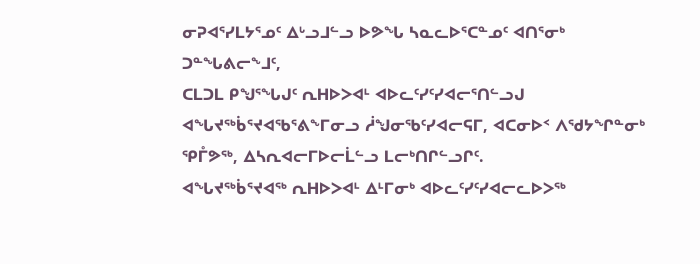ᓂᕈᐊᕐᓯᒪᔭᕐᓄᑦ ᐃᒡᓗᒧᓪᓗ ᐅᕗᖓ ᓴᓇᓚᐅᕐᑕᓐᓄᑦ ᐊᑎᕐᓂᒃ ᑐᓐᖓᕕᓕᖕᒧᑦ,
ᑕᒪᑐᒪ ᑭᖑᕐᖓᒍᑦ ᕆᕼᐅᐳᐊᒻ ᐊᐅᓚᑦᓯᑦᓯᐊᓕᕐᑎᓪᓗᒍ ᐊᖓᔪᖅᑳᕐᔪᐊᖃᕐᕕᖕᒥᓂᓗ ᓲᖑᓂᖃᑦᓯᐊᓕᕋᒥ, ᐊᑕᓂᐅᑉ ᐱᖁᔭᖏᓐᓂᒃ ᕿᒤᕗᖅ, ᐃᓴᕆᐊᓕᒥᐅᓕᒫᓪᓗ ᒪᓕᒃᑎᒋᓪᓗᒋᑦ.
ᐊᖓᔪᖅᑳᕐᔪᐊᖅ ᕆᕼᐅᐳᐊᒻ ᐃᒻᒥᓂᒃ ᐊᐅᓚᑦᓯᑦᓯᐊᓕᓚᐅᐳᖅ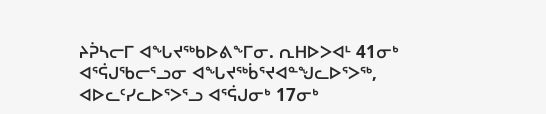ᔨᕉᓴᓕᒥ ᐊᖓᔪᖅᑲᐅᕕᖕᒥᓂ. ᕆᕼᐅᐳᐊᒻ 41ᓂᒃ ᐊᕐᕌᒍᖃᓕᕐᓗᓂ ᐊᖓᔪᖅᑳᕐᔪᐊᓐᖑᓚᐅᕐᐳᖅ, ᐊᐅᓚᑦᓯᓚᐅᕐᐳᕐᓗ ᐊᕐᕌᒍᓂᒃ 17ᓂᒃ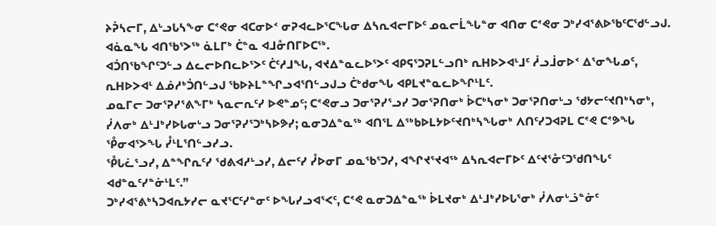ᔨᕉᓴᓕᒥ, ᐃᒡᓗᒐᓴᖕᓂ ᑕᕝᕙᓂ ᐊᑕᓂᐅᑉ ᓂᕈᐊᓚᐅᕐᑕᖓᓂ ᐃᓴᕆᐊᓕᒥᐅᑦ ᓄᓇᓕᒫᖓᓐᓂ ᐊᑎᓂ ᑕᕝᕙᓂ ᑐᒃᓯᐊᕐᕕᐅᖃᑦᑕᖁᓪᓗᒍ. ᐊᓈᓇᖓ ᐊᑎᖃᕐᐳᖅ ᓈᒪᒥᒃ ᑖᓐᓇ ᐊᒧᓁᑎᒥᐅᑕᖅ.
ᐊᑑᑎᖃᖏᑦᑐᓪᓗ ᐃᓚᓕᐅᑎᓚᐅᕐᐳᑦ ᑖᑦᓱᒧᖓ, ᐊᔪᐃᓐᓇᓚᐅᕐᐳᑦ ᐊᑭᕋᕐᑐᕈᒪᓪᓗᑎᒃ ᕆᕼᐅᐳᐊᒻᒧᑦ ᓲᓗᒨᓂᐅᑉ ᐃᕐᓂᖓᓄᑦ, ᕆᕼᐅᐳᐊᒻ ᐃᓅᓱᒃᑑᑎᓪᓗᒍ ᖃᐅᔨᒪᓐᖏᓗᐊᕐᑎᓪᓗᒍᓗ ᑖᒃᑯᓂᖓ ᐊᑭᒪᔪᓐᓇᓚᐅᖏᒻᒪᑦ.
ᓄᓇᒥᓕ ᑐᓂᕐᕈᓯᕐᕕᖕᒥᒃ ᓴᓇᓕᕆᑦᓯ ᐅᕙᓐᓄᑦ; ᑕᕝᕙᓂᓗ ᑐᓂᕐᕈᓯᕐᓗᓯ ᑐᓂᕐᕈᑎᓂᒃ ᐆᑕᒃᓴᓂᒃ ᑐᓂᕐᕈᑎᓂᒡᓗ ᖁᔭᓕᑦᔪᑎᒃᓴᓂᒃ, ᓰᐱᓂᒃ ᐃᒻᒧᒃᓯᐅᒐᓂᒡᓗ ᑐᓂᕐᕈᓯᕐᑐᒃᓴᐅᕗᓯ; ᓇᓂᑐᐃᓐᓇᖅ ᐊᑎᕐᒪ ᐃᖅᑲᐅᒪᔭᐅᑦᔪᑎᒃᓴᖓᓂᒃ ᐱᑎᑦᓯᑐᐊᕈᒪ ᑕᕝᕙ ᑕᕝᕗᖓ ᕾᓂᐊᕐᐳᖓ ᓮᒻᒪᕐᑎᓪᓗᓯᓗ.
ᕾᒐᓛᕐᓗᓯ, ᐃᓐᖏᕆᑦᓯ ᖁᕕᐊᓱᒡᓗᓯ, ᐃᓕᑦᓯ ᓮᐅᓂᒥ ᓄᓇᖃᕐᑐᓯ, ᐊᖏᔪᕐᔪᐊᖅ ᐃᓴᕆᐊᓕᒥᐅᑦ ᐃᑦᔪᕐᓁᑦᑐᖁᑎᖓᑦ ᐊᑯᓐᓇᑦᓯᓐᓃᒻᒪᑦ.”
ᑐᒃᓯᐊᕐᕕᒃᓴᑐᐊᕆᔭᓯᓕ ᓇᔪᕐᑕᑦᓯᓐᓂᑦ ᐅᖓᓯᓗᐊᕐᐸᑦ, ᑕᕝᕙ ᓇᓂᑐᐃᓐᓇᖅ ᐆᒪᔪᓂᒃ ᐃᒻᒧᒃᓯᐅᒐᕐᓂᒃ ᓰᐱᓂᒡᓘᓐᓃᑦ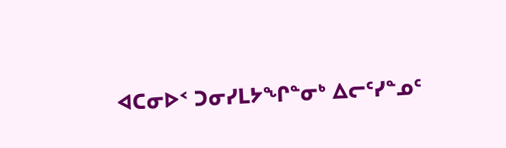ᐊᑕᓂᐅᑉ ᑐᓂᓯᒪᔭᖏᓐᓂᒃ ᐃᓕᑦᓯᓐᓄᑦ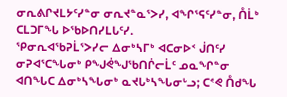ᓂᕆᕕᒋᔪᒪᔭᑦᓯᓐᓂ ᓂᕆᔪᓐᓇᕐᐳᓯ, ᐊᖏᕐᕋᑦᓯᓐᓂ, ᑍᒫᒃ ᑕᒪᑐᒥᖓ ᐅᖃᐅᑎᓯᒪᒐᑦᓯ.
ᕿᓂᕆᐊᖃᕈᒫᕐᐳᓯᓕ ᐃᓂᒃᓴᒥᒃ ᐊᑕᓂᐅᑉ ᒎᑎᑦᓯ ᓂᕈᐊᕐᑕᖓᓂᒃ ᑭᖑᕚᖑᖃᑎᒌᓕᒫᑦ ᓄᓇᖏᓐᓂ ᐊᑎᖓᑕ ᐃᓂᒃᓴᖓᓂᒃ ᓇᔪᒐᒃᓴᖓᓂᒡᓗ; ᑕᕝᕙ ᑍᑯᖓ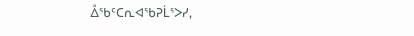ᐂᖃᑦᑕᕆᐊᖃᕈᒫᕐᐳᓯ,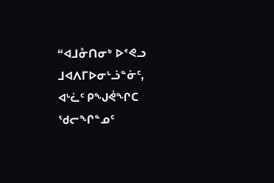“ᐊᒧᓁᑎᓂᒃ ᐅᕝᕙᓗ ᒧᐊᐱᒥᐅᓂᒡᓘᓐᓃᑦ, ᐊᒡᓛᑦ ᑭᖑᕚᖏᑕ ᖁᓕᖏᓐᓄᑦ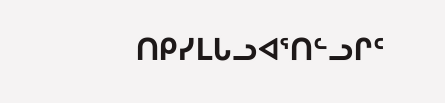ᑎᑭᓯᒪᒐᓗᐊᕐᑎᓪᓗᒋᑦ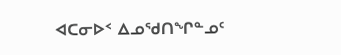ᐊᑕᓂᐅᑉ ᐃᓄᖁᑎᖏᓐᓄᑦ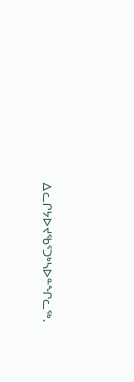ᐃᓚᒋᔭᐅᔪᖃᕐᑐᒃᓴᐅᓐᖏᓚᖅ.